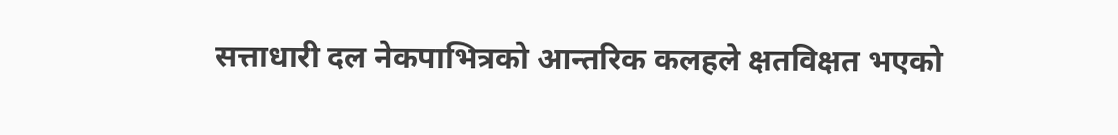सत्ताधारी दल नेकपाभित्रको आन्तरिक कलहले क्षतविक्षत भएको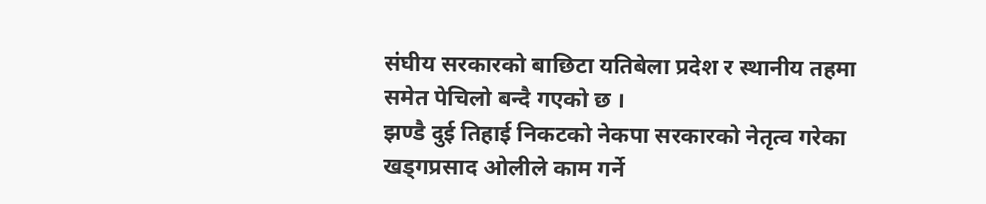संघीय सरकारको बाछिटा यतिबेला प्रदेश र स्थानीय तहमा समेत पेचिलो बन्दै गएको छ ।
झण्डै दुई तिहाई निकटको नेकपा सरकारको नेतृत्व गरेका खड्गप्रसाद ओलीले काम गर्ने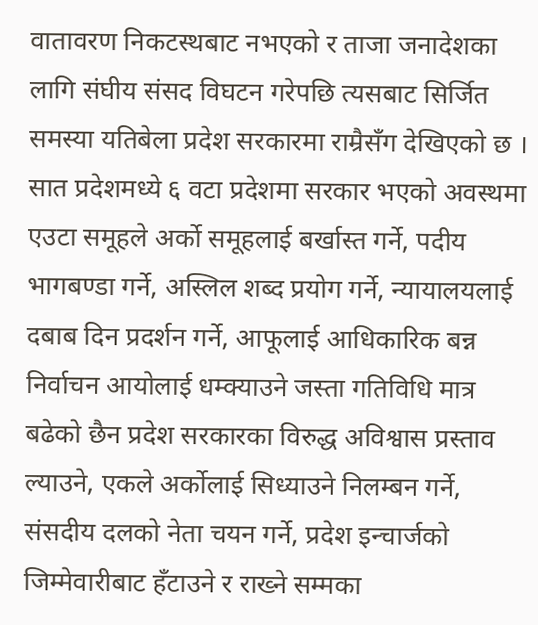वातावरण निकटस्थबाट नभएको र ताजा जनादेशका लागि संघीय संसद विघटन गरेपछि त्यसबाट सिर्जित समस्या यतिबेला प्रदेश सरकारमा राम्रैसँग देखिएको छ ।
सात प्रदेशमध्ये ६ वटा प्रदेशमा सरकार भएको अवस्थमा एउटा समूहले अर्को समूहलाई बर्खास्त गर्ने, पदीय भागबण्डा गर्ने, अस्लिल शब्द प्रयोग गर्ने, न्यायालयलाई दबाब दिन प्रदर्शन गर्ने, आफूलाई आधिकारिक बन्न निर्वाचन आयोलाई धम्क्याउने जस्ता गतिविधि मात्र बढेको छैन प्रदेश सरकारका विरुद्ध अविश्वास प्रस्ताव ल्याउने, एकले अर्कोलाई सिध्याउने निलम्बन गर्ने, संसदीय दलको नेता चयन गर्ने, प्रदेश इन्चार्जको जिम्मेवारीबाट हँटाउने र राख्ने सम्मका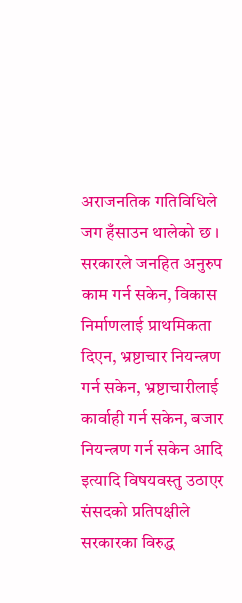अराजनतिक गतिविधिले जग हँसाउन थालेको छ ।
सरकारले जनहित अनुरुप काम गर्न सकेन, विकास निर्माणलाई प्राथमिकता दिएन, भ्रष्टाचार नियन्त्रण गर्न सकेन, भ्रष्टाचारीलाई कार्वाही गर्न सकेन, बजार नियन्त्रण गर्न सकेन आदि इत्यादि विषयवस्तु उठाएर संसदको प्रतिपक्षीले सरकारका विरुद्ध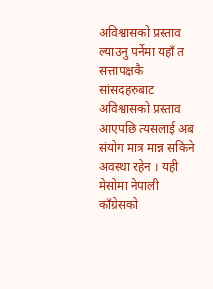अविश्वासको प्रस्ताव ल्याउनु पर्नेमा यहाँ त सत्तापक्षकै सांसदहरुबाट अविश्वासको प्रस्ताव आएपछि त्यसलाई अब संयोग मात्र मान्न सकिने अवस्था रहेन । यही मेसोमा नेपाली काँग्रेसको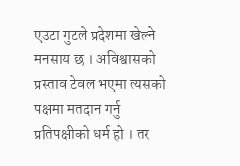एउटा गुटले प्रदेशमा खेल्ने मनसाय छ । अविश्वासको प्रस्ताव टेवल भएमा त्यसको पक्षमा मतदान गर्नु प्रतिपक्षीको धर्म हो । तर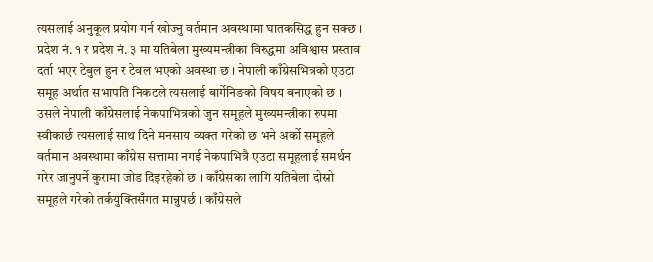त्यसलाई अनुकूल प्रयोग गर्न खोज्नु वर्तमान अवस्थामा घातकसिद्ध हुन सक्छ ।
प्रदेश नं. १ र प्रदेश नं. ३ मा यतिबेला मुख्यमन्त्रीका विरुद्धमा अविश्वास प्रस्ताव दर्ता भएर टेबुल हुन र टेवल भएको अवस्था छ । नेपाली काँग्रेसभित्रको एउटा समूह अर्थात सभापति निकटले त्यसलाई बार्गेनिङको विषय बनाएको छ । उसले नेपाली काँग्रेसलाई नेकपाभित्रको जुन समूहले मुख्यमन्त्रीका रुपमा स्वीकार्छ त्यसलाई साथ दिने मनसाय व्यक्त गरेको छ भने अर्को समूहले वर्तमान अवस्थामा काँग्रेस सत्तामा नगई नेकपाभित्रै एउटा समूहलाई समर्थन गरेर जानुपर्ने कुरामा जोड दिइरहेको छ । काँग्रेसका लागि यतिबेला दोस्रो समूहले गरेको तर्कयुक्तिसँगत मान्नुपर्छ । काँग्रेसले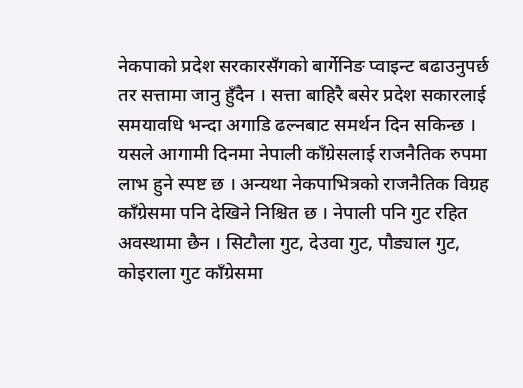नेकपाको प्रदेश सरकारसँगको बार्गेनिङ प्वाइन्ट बढाउनुपर्छ तर सत्तामा जानु हुँदैन । सत्ता बाहिरै बसेर प्रदेश सकारलाई समयावधि भन्दा अगाडि ढल्नबाट समर्थन दिन सकिन्छ । यसले आगामी दिनमा नेपाली काँग्रेसलाई राजनैतिक रुपमा लाभ हुने स्पष्ट छ । अन्यथा नेकपाभित्रको राजनैतिक विग्रह काँग्रेसमा पनि देखिने निश्चित छ । नेपाली पनि गुट रहित अवस्थामा छैन । सिटौला गुट, देउवा गुट, पौड्याल गुट, कोइराला गुट काँग्रेसमा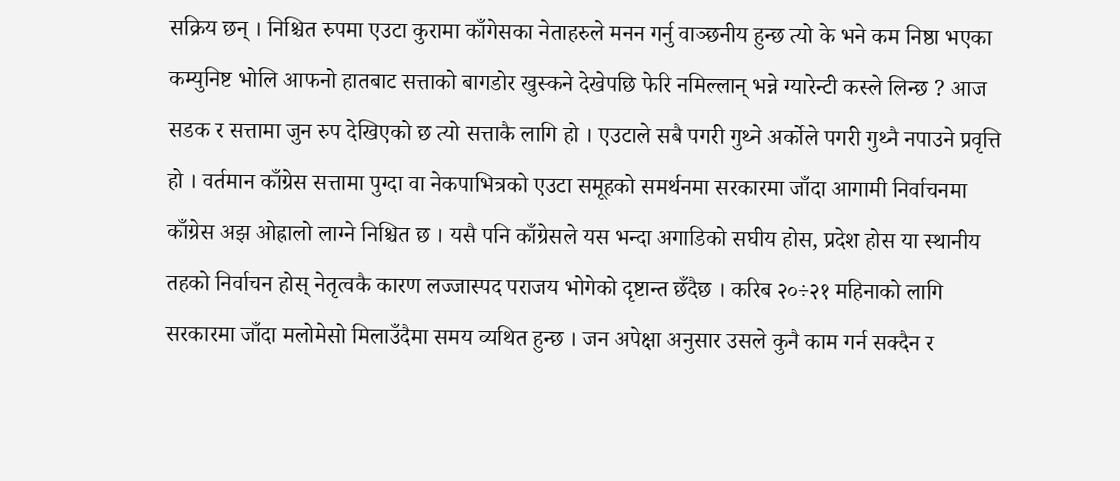सक्रिय छन् । निश्चित रुपमा एउटा कुरामा काँगेसका नेताहरुले मनन गर्नु वाञ्छनीय हुन्छ त्यो के भने कम निष्ठा भएका कम्युनिष्ट भोलि आफनो हातबाट सत्ताको बागडोर खुस्कने देखेपछि फेरि नमिल्लान् भन्ने ग्यारेन्टी कस्ले लिन्छ ? आज सडक र सत्तामा जुन रुप देखिएको छ त्यो सत्ताकै लागि हो । एउटाले सबै पगरी गुथ्ने अर्कोले पगरी गुथ्नै नपाउने प्रवृत्ति हो । वर्तमान काँग्रेस सत्तामा पुग्दा वा नेकपाभित्रको एउटा समूहको समर्थनमा सरकारमा जाँदा आगामी निर्वाचनमा काँग्रेस अझ ओह्रालो लाग्ने निश्चित छ । यसै पनि काँग्रेसले यस भन्दा अगाडिको सघीय होस, प्रदेश होस या स्थानीय तहको निर्वाचन होस् नेतृत्वकै कारण लज्जास्पद पराजय भोगेको दृष्टान्त छँदैछ । करिब २०÷२१ महिनाको लागि सरकारमा जाँदा मलोमेसो मिलाउँदैमा समय व्यथित हुन्छ । जन अपेक्षा अनुसार उसले कुनै काम गर्न सक्दैन र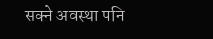सक्ने अवस्था पनि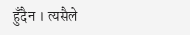हुँदैन । त्यसैले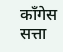काँगेस सत्ता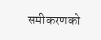समीकरणको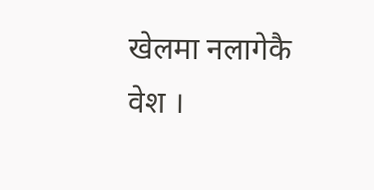खेलमा नलागेकै वेश ।